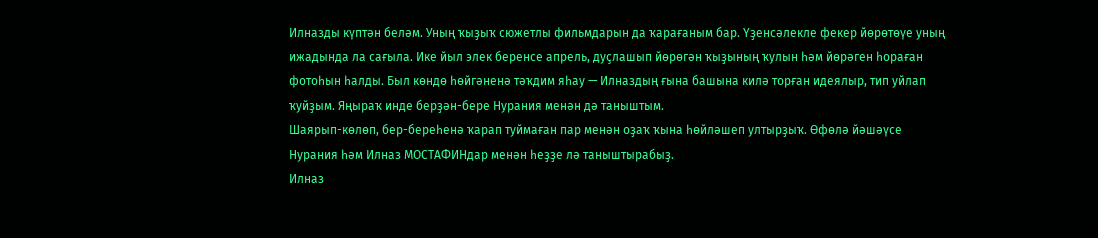Илназды күптән беләм. Уның ҡыҙыҡ сюжетлы фильмдарын да ҡарағаным бар. Үҙенсәлекле фекер йөрөтөүе уның ижадында ла сағыла. Ике йыл элек беренсе апрель, дуҫлашып йөрөгән ҡыҙының ҡулын һәм йөрәген һораған фотоһын һалды. Был көндө һөйгәненә тәҡдим яһау — Илназдың ғына башына килә торған идеялыр, тип уйлап ҡуйҙым. Яңыраҡ инде берҙән-бере Нурания менән дә таныштым.
Шаярып-көлөп, бер-береһенә ҡарап туймаған пар менән оҙаҡ ҡына һөйләшеп ултырҙыҡ. Өфөлә йәшәүсе Нурания һәм Илназ МОСТАФИНдар менән һеҙҙе лә таныштырабыҙ.
Илназ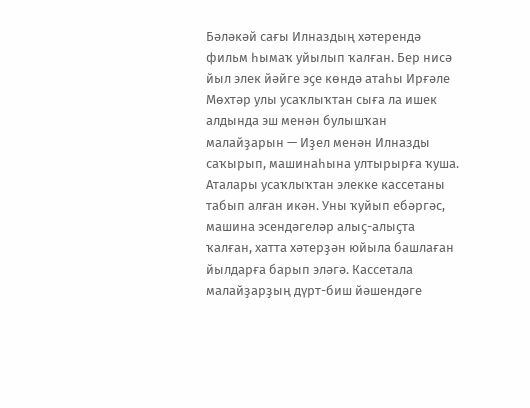Бәләкәй сағы Илназдың хәтерендә фильм һымаҡ уйылып ҡалған. Бер нисә йыл элек йәйге эҫе көндә атаһы Ирғәле Мөхтәр улы усаҡлыҡтан сыға ла ишек алдында эш менән булышҡан малайҙарын — Иҙел менән Илназды саҡырып, машинаһына ултырырға ҡуша. Аталары усаҡлыҡтан элекке кассетаны табып алған икән. Уны ҡуйып ебәргәс, машина эсендәгеләр алыҫ-алыҫта ҡалған, хатта хәтерҙән юйыла башлаған йылдарға барып эләгә. Кассетала малайҙарҙың дүрт-биш йәшендәге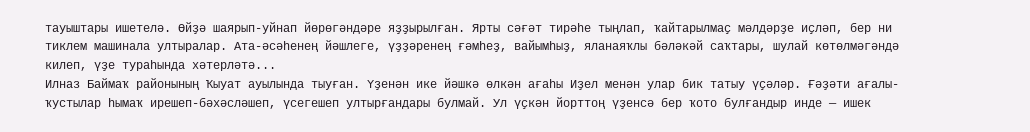тауыштары ишетелә. Өйҙә шаярып-уйнап йөрөгәндәре яҙҙырылған. Ярты сәғәт тирәһе тыңлап, ҡайтарылмаҫ мәлдәрҙе иҫләп, бер ни тиклем машинала ултыралар. Ата-әсәһенең йәшлеге, үҙҙәренең ғәмһеҙ, вайымһыҙ, яланаяҡлы бәләкәй саҡтары, шулай көтөлмәгәндә килеп, үҙе тураһында хәтерләтә...
Илназ Баймаҡ районының Ҡыуат ауылында тыуған. Үҙенән ике йәшкә өлкән ағаһы Иҙел менән улар бик татыу үҫәләр. Ғәҙәти ағалы-ҡустылар һымаҡ ирешеп-бәхәсләшеп, үсегешеп ултырғандары булмай. Ул үҫкән йорттоң үҙенсә бер ҡото булғандыр инде — ишек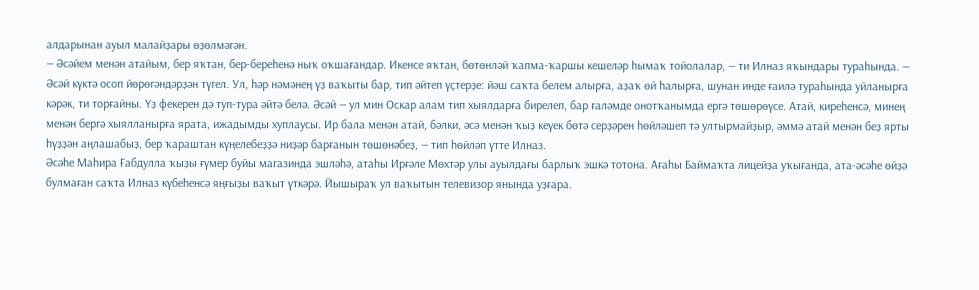алдарынан ауыл малайҙары өҙөлмәгән.
— Әсәйем менән атайым, бер яҡтан, бер-береһенә ныҡ оҡшағандар. Икенсе яҡтан, бөтөнләй ҡапма-ҡаршы кешеләр һымаҡ тойолалар, — ти Илназ яҡындары тураһында. — Әсәй күктә осоп йөрөгәндәрҙән түгел. Ул, һәр нәмәнең үҙ ваҡыты бар, тип әйтеп үҫтерҙе: йәш саҡта белем алырға, аҙаҡ өй һалырға, шунан инде ғаилә тураһында уйланырға кәрәк, ти торғайны. Үҙ фекерен дә туп-тура әйтә белә. Әсәй — ул мин Оскар алам тип хыялдарға бирелеп, бар ғаләмде онотҡанымда ергә төшөрөүсе. Атай, киреһенсә, минең менән бергә хыялланырға ярата, ижадымды хуплаусы. Ир бала менән атай, бәлки, әсә менән ҡыҙ кеүек бөтә серҙәрен һөйләшеп тә ултырмайҙыр, әммә атай менән беҙ ярты һүҙҙән аңлашабыҙ, бер ҡараштан күңелебеҙҙә ниҙәр барғанын төшөнәбеҙ, — тип һөйләп үтте Илназ.
Әсәһе Маһира Ғабдулла ҡыҙы ғүмер буйы магазинда эшләһә, атаһы Ирғәле Мөхтәр улы ауылдағы барлыҡ эшкә тотона. Ағаһы Баймаҡта лицейҙа уҡығанда, ата-әсәһе өйҙә булмаған саҡта Илназ күбеһенсә яңғыҙы ваҡыт үткәрә. Йышыраҡ ул ваҡытын телевизор янында уҙғара.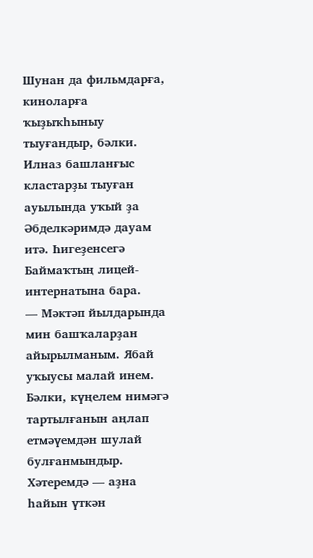Шунан да фильмдарға, киноларға ҡыҙыҡһыныу тыуғандыр, бәлки.
Илназ башланғыс кластарҙы тыуған ауылында уҡый ҙа Әбделкәримдә дауам итә. Һигеҙенсегә Баймаҡтың лицей-интернатына бара.
— Мәктәп йылдарында мин башҡаларҙан айырылманым. Ябай уҡыусы малай инем. Бәлки, күңелем нимәгә тартылғанын аңлап етмәүемдән шулай булғанмындыр. Хәтеремдә — аҙна һайын үткән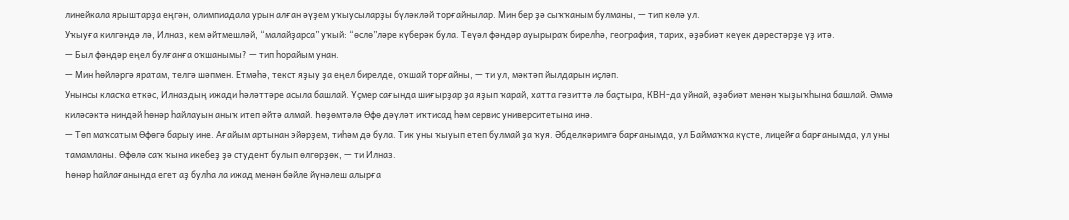линейкала ярыштарҙа еңгән, олимпиадала урын алған әүҙем уҡыусыларҙы бүләкләй торғайнылар. Мин бер ҙә сыҡҡаным булманы, — тип көлә ул.
Уҡыуға килгәндә лә, Илназ, кем әйтмешләй, “малайҙарса” уҡый: “өслө”ләре күберәк була. Теүәл фәндәр ауырыраҡ бирелһә, география, тарих, әҙәбиәт кеүек дәрестәрҙе үҙ итә.
— Был фәндәр еңел булғанға оҡшанымы? — тип һорайым унан.
— Мин һөйләргә яратам, телгә шәпмен. Етмәһә, текст яҙыу ҙа еңел бирелде, оҡшай торғайны, — ти ул, мәктәп йылдарын иҫләп.
Унынсы класҡа еткәс, Илназдың ижади һәләттәре асыла башлай. Үҫмер сағында шиғырҙар ҙа яҙып ҡарай, хатта гәзиттә лә баҫтыра, КВН-да уйнай, әҙәбиәт менән ҡыҙыҡһына башлай. Әммә киләсәктә ниндәй һөнәр һайлауын аныҡ итеп әйтә алмай. Һөҙөмтәлә Өфө дәүләт иҡтисад һәм сервис университетына инә.
— Төп маҡсатым Өфөгә барыу ине. Ағайым артынан эйәрҙем, тиһәм дә була. Тик уны ҡыуып етеп булмай ҙа ҡуя. Әбделкәримгә барғанымда, ул Баймаҡҡа күсте, лицейға барғанымда, ул уны тамамланы. Өфөлә саҡ ҡына икебеҙ ҙә студент булып өлгөрҙөк, — ти Илназ.
Һөнәр һайлағанында егет аҙ булһа ла ижад менән бәйле йүнәлеш алырға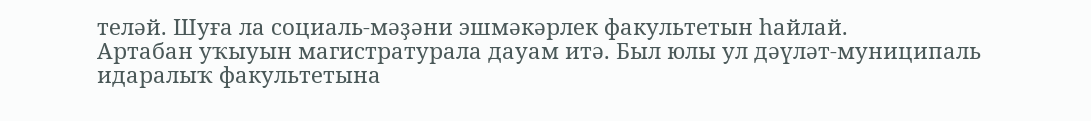теләй. Шуға ла социаль-мәҙәни эшмәкәрлек факультетын һайлай.
Артабан уҡыуын магистратурала дауам итә. Был юлы ул дәүләт-муниципаль идаралыҡ факультетына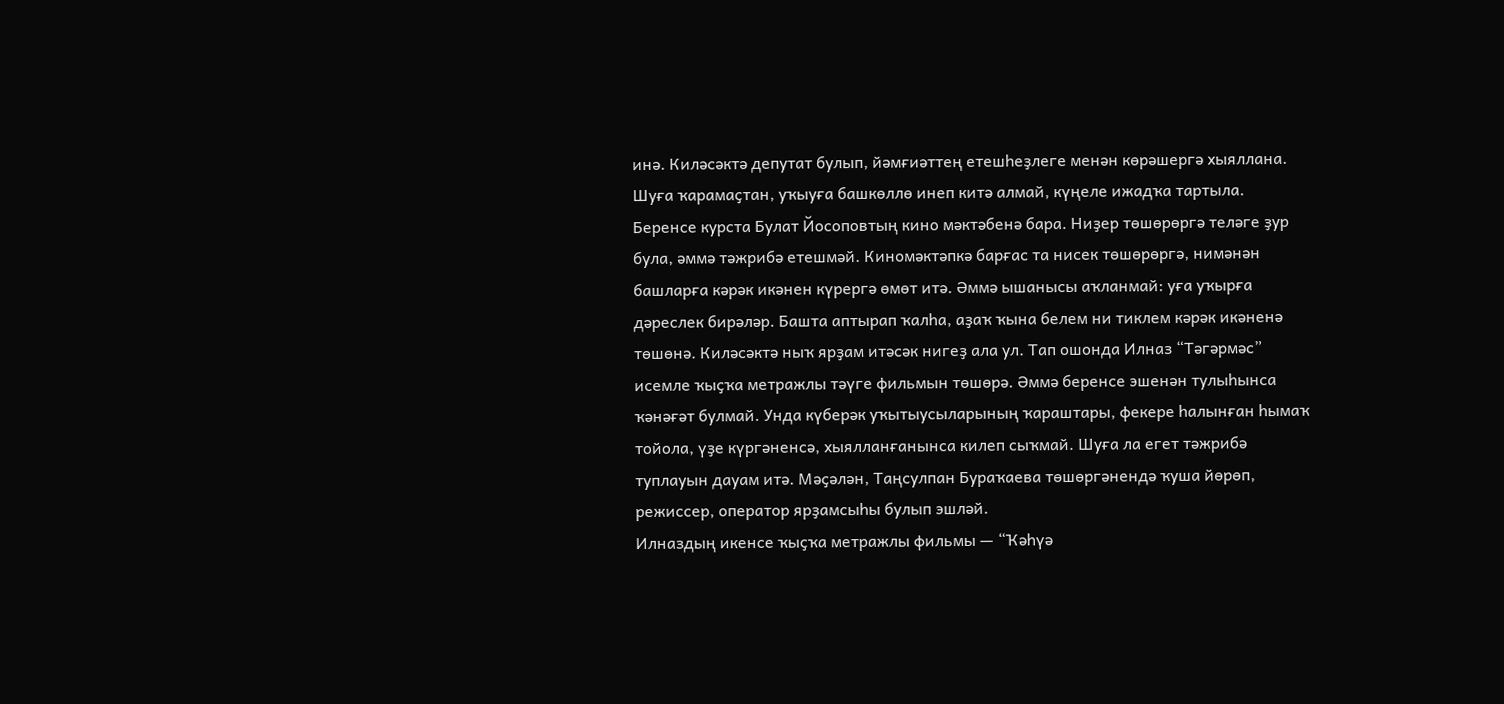инә. Киләсәктә депутат булып, йәмғиәттең етешһеҙлеге менән көрәшергә хыяллана.
Шуға ҡарамаҫтан, уҡыуға башкөллө инеп китә алмай, күңеле ижадҡа тартыла. Беренсе курста Булат Йосоповтың кино мәктәбенә бара. Ниҙер төшөрөргә теләге ҙур була, әммә тәжрибә етешмәй. Киномәктәпкә барғас та нисек төшөрөргә, нимәнән башларға кәрәк икәнен күрергә өмөт итә. Әммә ышанысы аҡланмай: уға уҡырға дәреслек бирәләр. Башта аптырап ҡалһа, аҙаҡ ҡына белем ни тиклем кәрәк икәненә төшөнә. Киләсәктә ныҡ ярҙам итәсәк нигеҙ ала ул. Тап ошонда Илназ “Тәгәрмәс” исемле ҡыҫҡа метражлы тәүге фильмын төшөрә. Әммә беренсе эшенән тулыһынса ҡәнәғәт булмай. Унда күберәк уҡытыусыларының ҡараштары, фекере һалынған һымаҡ тойола, үҙе күргәненсә, хыялланғанынса килеп сыҡмай. Шуға ла егет тәжрибә туплауын дауам итә. Мәҫәлән, Таңсулпан Бураҡаева төшөргәнендә ҡуша йөрөп, режиссер, оператор ярҙамсыһы булып эшләй.
Илназдың икенсе ҡыҫҡа метражлы фильмы — “Ҡәһүә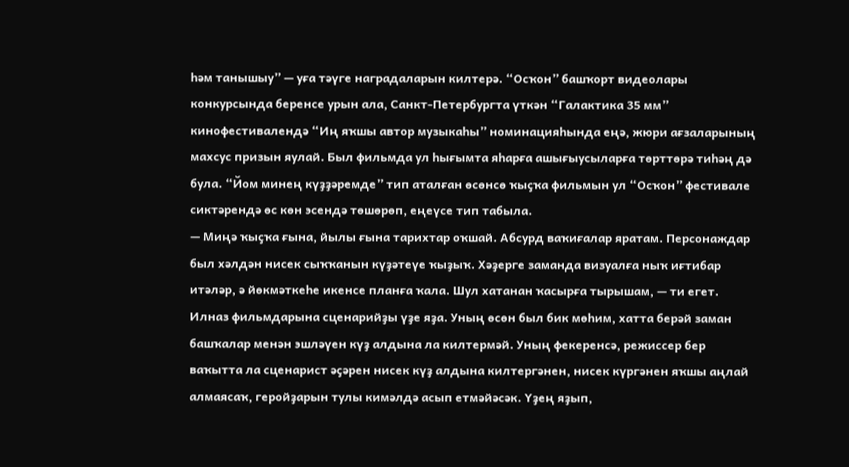һәм танышыу” — уға тәүге наградаларын килтерә. “Осҡон” башҡорт видеолары конкурсында беренсе урын ала, Санкт-Петербургта үткән “Галактика 35 мм” кинофестивалендә “Иң яҡшы автор музыкаһы” номинацияһында еңә, жюри ағзаларының махсус призын яулай. Был фильмда ул һығымта яһарға ашығыусыларға төрттөрә тиһәң дә була. “Йом минең күҙҙәремде” тип аталған өсөнсө ҡыҫҡа фильмын ул “Осҡон” фестивале сиктәрендә өс көн эсендә төшөрөп, еңеүсе тип табыла.
— Миңә ҡыҫҡа ғына, йылы ғына тарихтар оҡшай. Абсурд ваҡиғалар яратам. Персонаждар был хәлдән нисек сыҡҡанын күҙәтеүе ҡыҙыҡ. Хәҙерге заманда визуалға ныҡ иғтибар итәләр, ә йөкмәткеһе икенсе планға ҡала. Шул хатанан ҡасырға тырышам, — ти егет.
Илназ фильмдарына сценарийҙы үҙе яҙа. Уның өсөн был бик мөһим, хатта берәй заман башҡалар менән эшләүен күҙ алдына ла килтермәй. Уның фекеренсә, режиссер бер ваҡытта ла сценарист әҫәрен нисек күҙ алдына килтергәнен, нисек күргәнен яҡшы аңлай алмаясаҡ, геройҙарын тулы кимәлдә асып етмәйәсәк. Үҙең яҙып,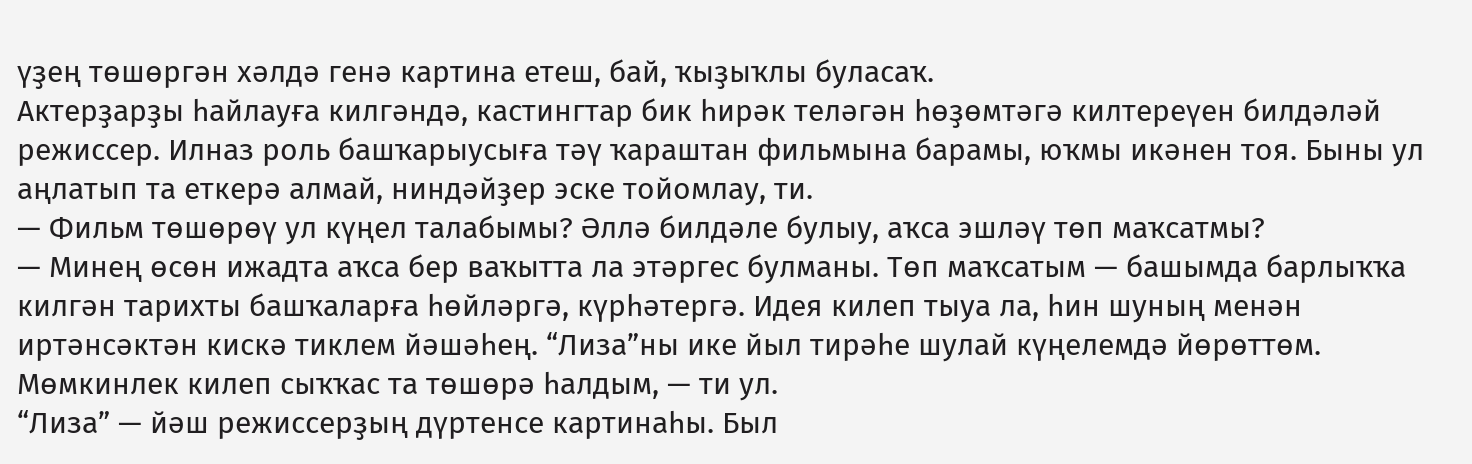үҙең төшөргән хәлдә генә картина етеш, бай, ҡыҙыҡлы буласаҡ.
Актерҙарҙы һайлауға килгәндә, кастингтар бик һирәк теләгән һөҙөмтәгә килтереүен билдәләй режиссер. Илназ роль башҡарыусыға тәү ҡараштан фильмына барамы, юҡмы икәнен тоя. Быны ул аңлатып та еткерә алмай, ниндәйҙер эске тойомлау, ти.
— Фильм төшөрөү ул күңел талабымы? Әллә билдәле булыу, аҡса эшләү төп маҡсатмы?
— Минең өсөн ижадта аҡса бер ваҡытта ла этәргес булманы. Төп маҡсатым — башымда барлыҡҡа килгән тарихты башҡаларға һөйләргә, күрһәтергә. Идея килеп тыуа ла, һин шуның менән иртәнсәктән кискә тиклем йәшәһең. “Лиза”ны ике йыл тирәһе шулай күңелемдә йөрөттөм. Мөмкинлек килеп сыҡҡас та төшөрә һалдым, — ти ул.
“Лиза” — йәш режиссерҙың дүртенсе картинаһы. Был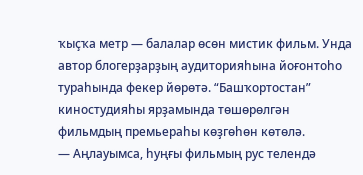ҡыҫҡа метр — балалар өсөн мистик фильм. Унда автор блогерҙарҙың аудиторияһына йоғонтоһо тураһында фекер йөрөтә. “Башҡортостан” киностудияһы ярҙамында төшөрөлгән фильмдың премьераһы көҙгөһөн көтөлә.
— Аңлауымса, һуңғы фильмың рус телендә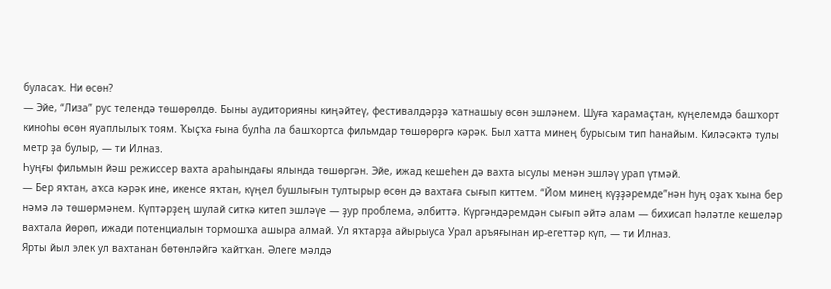буласаҡ. Ни өсөн?
— Эйе, “Лиза” рус телендә төшөрөлдө. Быны аудиторияны киңәйтеү, фестивалдәрҙә ҡатнашыу өсөн эшләнем. Шуға ҡарамаҫтан, күңелемдә башҡорт киноһы өсөн яуаплылыҡ тоям. Ҡыҫҡа ғына булһа ла башҡортса фильмдар төшөрөргә кәрәк. Был хатта минең бурысым тип һанайым. Киләсәктә тулы метр ҙа булыр, — ти Илназ.
Һуңғы фильмын йәш режиссер вахта араһындағы ялында төшөргән. Эйе, ижад кешеһен дә вахта ысулы менән эшләү урап үтмәй.
— Бер яҡтан, аҡса кәрәк ине, икенсе яҡтан, күңел бушлығын тултырыр өсөн дә вахтаға сығып киттем. “Йом минең күҙҙәремде”нән һуң оҙаҡ ҡына бер нәмә лә төшөрмәнем. Күптәрҙең шулай ситкә китеп эшләүе — ҙур проблема, әлбиттә. Күргәндәремдән сығып әйтә алам — бихисап һәләтле кешеләр вахтала йөрөп, ижади потенциалын тормошҡа ашыра алмай. Ул яҡтарҙа айырыуса Урал аръяғынан ир-егеттәр күп, — ти Илназ.
Ярты йыл элек ул вахтанан бөтөнләйгә ҡайтҡан. Әлеге мәлдә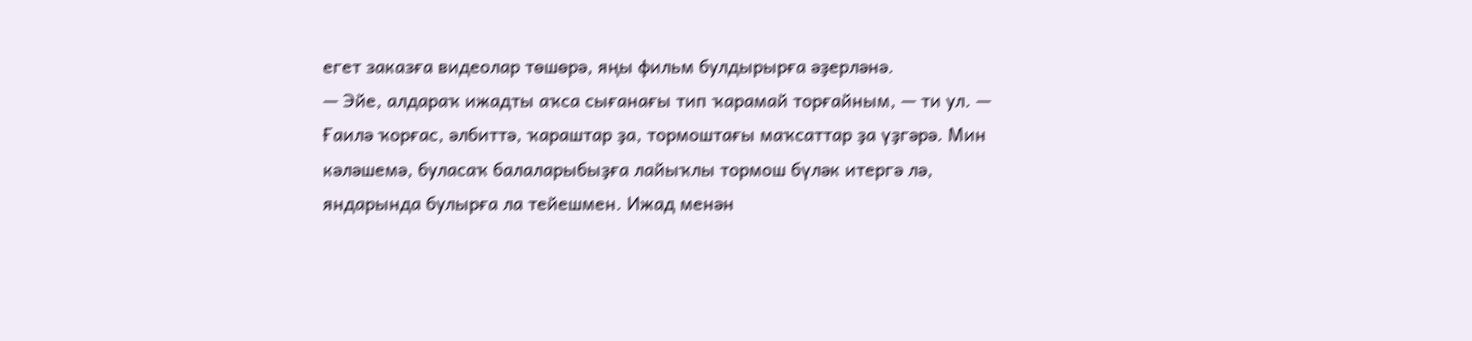егет заказға видеолар төшөрә, яңы фильм булдырырға әҙерләнә.
— Эйе, алдараҡ ижадты аҡса сығанағы тип ҡарамай торғайным, — ти ул. — Ғаилә ҡорғас, әлбиттә, ҡараштар ҙа, тормоштағы маҡсаттар ҙа үҙгәрә. Мин кәләшемә, буласаҡ балаларыбыҙға лайыҡлы тормош бүләк итергә лә, яндарында булырға ла тейешмен. Ижад менән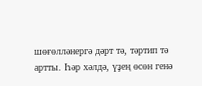шөғөлләнергә дәрт тә, тәртип тә артты. Һәр хәлдә, үҙең өсөн генә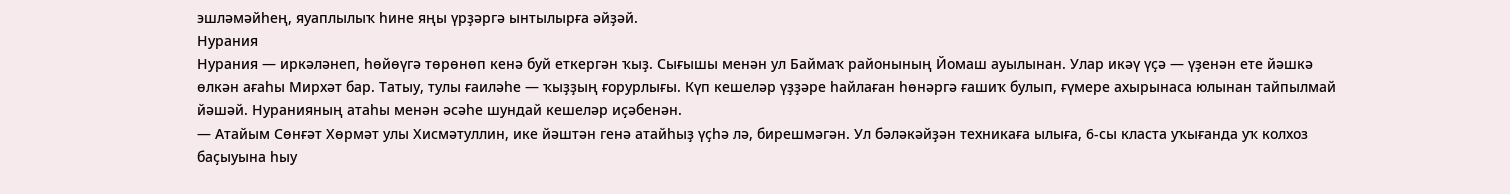эшләмәйһең, яуаплылыҡ һине яңы үрҙәргә ынтылырға әйҙәй.
Нурания
Нурания — иркәләнеп, һөйөүгә төрөнөп кенә буй еткергән ҡыҙ. Сығышы менән ул Баймаҡ районының Йомаш ауылынан. Улар икәү үҫә — үҙенән ете йәшкә өлкән ағаһы Мирхәт бар. Татыу, тулы ғаиләһе — ҡыҙҙың ғорурлығы. Күп кешеләр үҙҙәре һайлаған һөнәргә ғашиҡ булып, ғүмере ахырынаса юлынан тайпылмай йәшәй. Нуранияның атаһы менән әсәһе шундай кешеләр иҫәбенән.
— Атайым Сөнғәт Хөрмәт улы Хисмәтуллин, ике йәштән генә атайһыҙ үҫһә лә, бирешмәгән. Ул бәләкәйҙән техникаға ылыға, 6-сы класта уҡығанда уҡ колхоз баҫыуына һыу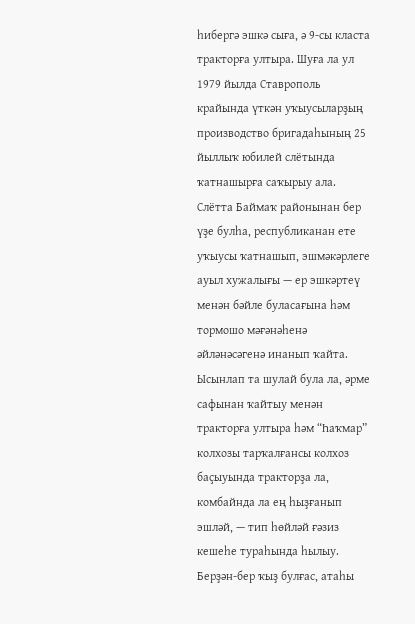һибергә эшкә сыға, ә 9-сы класта тракторға ултыра. Шуға ла ул 1979 йылда Ставрополь крайында үткән уҡыусыларҙың производство бригадаһының 25 йыллыҡ юбилей слётында ҡатнашырға саҡырыу ала. Слётта Баймаҡ районынан бер үҙе булһа, республиканан ете уҡыусы ҡатнашып, эшмәкәрлеге ауыл хужалығы — ер эшкәртеү менән бәйле буласағына һәм тормошо мәғәнәһенә әйләнәсәгенә инанып ҡайта. Ысынлап та шулай була ла, әрме сафынан ҡайтыу менән тракторға ултыра һәм “Һаҡмар” колхозы тарҡалғансы колхоз баҫыуында тракторҙа ла, комбайнда ла ең һыҙғанып эшләй, — тип һөйләй ғәзиз кешеһе тураһында һылыу.
Берҙән-бер ҡыҙ булғас, атаһы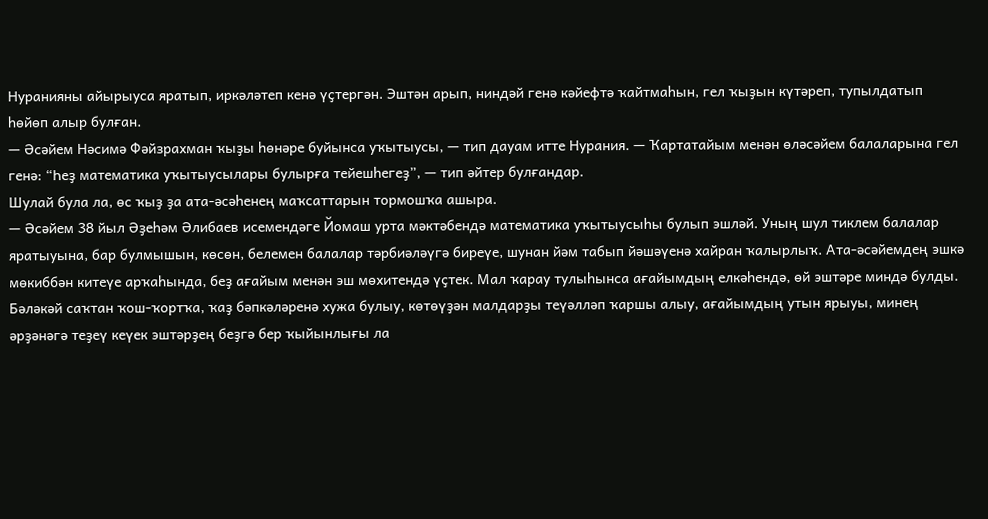Нуранияны айырыуса яратып, иркәләтеп кенә үҫтергән. Эштән арып, ниндәй генә кәйефтә ҡайтмаһын, гел ҡыҙын күтәреп, тупылдатып һөйөп алыр булған.
— Әсәйем Нәсимә Фәйзрахман ҡыҙы һөнәре буйынса уҡытыусы, — тип дауам итте Нурания. — Ҡартатайым менән өләсәйем балаларына гел генә: “Һеҙ математика уҡытыусылары булырға тейешһегеҙ”, — тип әйтер булғандар.
Шулай була ла, өс ҡыҙ ҙа ата-әсәһенең маҡсаттарын тормошҡа ашыра.
— Әсәйем 38 йыл Әҙеһәм Әлибаев исемендәге Йомаш урта мәктәбендә математика уҡытыусыһы булып эшләй. Уның шул тиклем балалар яратыуына, бар булмышын, көсөн, белемен балалар тәрбиәләүгә биреүе, шунан йәм табып йәшәүенә хайран ҡалырлыҡ. Ата-әсәйемдең эшкә мөкиббән китеүе арҡаһында, беҙ ағайым менән эш мөхитендә үҫтек. Мал ҡарау тулыһынса ағайымдың елкәһендә, өй эштәре миндә булды. Бәләкәй саҡтан ҡош-ҡортҡа, ҡаҙ бәпкәләренә хужа булыу, көтөүҙән малдарҙы теүәлләп ҡаршы алыу, ағайымдың утын ярыуы, минең әрҙәнәгә теҙеү кеүек эштәрҙең беҙгә бер ҡыйынлығы ла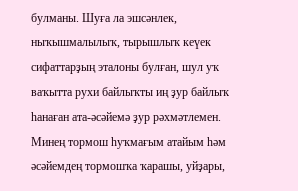булманы. Шуға ла эшсәнлек, ныҡышмалылыҡ, тырышлыҡ кеүек сифаттарҙың эталоны булған, шул уҡ ваҡытта рухи байлыҡты иң ҙур байлыҡ һанаған ата-әсәйемә ҙур рәхмәтлемен. Минең тормош һуҡмағым атайым һәм әсәйемдең тормошҡа ҡарашы, уйҙары,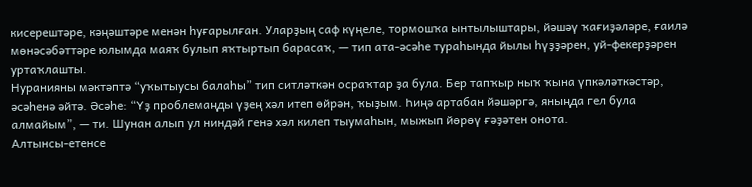кисерештәре, кәңәштәре менән һуғарылған. Уларҙың саф күңеле, тормошҡа ынтылыштары, йәшәү ҡағиҙәләре, ғаилә мөнәсәбәттәре юлымда маяҡ булып яҡтыртып барасаҡ, — тип ата-әсәһе тураһында йылы һүҙҙәрен, уй-фекерҙәрен уртаҡлашты.
Нуранияны мәктәптә “уҡытыусы балаһы” тип ситләткән осраҡтар ҙа була. Бер тапҡыр ныҡ ҡына үпкәләткәстәр, әсәһенә әйтә. Әсәһе: “Үҙ проблемаңды үҙең хәл итеп өйрән, ҡыҙым. Һиңә артабан йәшәргә, яныңда гел була алмайым”, — ти. Шунан алып ул ниндәй генә хәл килеп тыумаһын, мыжып йөрөү ғәҙәтен онота.
Алтынсы-етенсе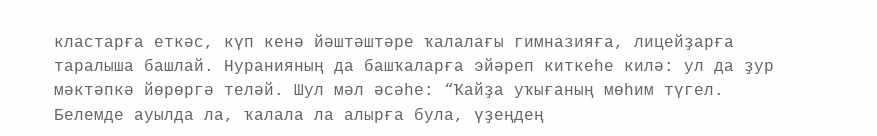кластарға еткәс, күп кенә йәштәштәре ҡалалағы гимназияға, лицейҙарға таралыша башлай. Нуранияның да башҡаларға эйәреп киткеһе килә: ул да ҙур мәктәпкә йөрөргә теләй. Шул мәл әсәһе: “Ҡайҙа уҡығаның мөһим түгел. Белемде ауылда ла, ҡалала ла алырға була, үҙеңдең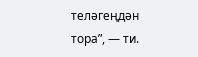теләгеңдән тора”, — ти.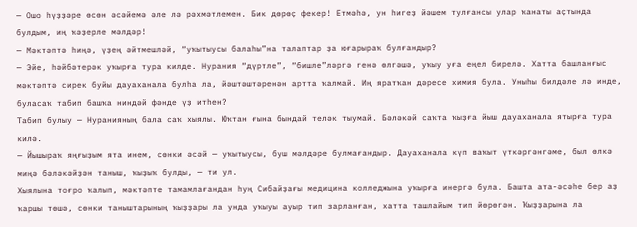— Ошо һүҙҙәре өсөн әсәйемә әле лә рәхмәтлемен. Бик дөрөҫ фекер! Етмәһә, ун һигеҙ йәшем тулғансы улар ҡанаты аҫтында булдым, иң ҡәҙерле мәлдәр!
— Мәктәптә һиңә, үҙең әйтмешләй, “уҡытыусы балаһы”на талаптар ҙа юғарыраҡ булғандыр?
— Эйе, һәйбәтерәк уҡырға тура килде. Нурания “дүртле”, “бишле”ләргә генә өлгәшә, уҡыу уға еңел бирелә. Хатта башланғыс мәктәптә сирек буйы дауаханала булһа ла, йәштәштәренән артта ҡалмай. Иң яратҡан дәресе химия була. Уныһы билдәле лә инде, буласаҡ табип башҡа ниндәй фәнде үҙ итһен?
Табип булыу — Нуранияның бала саҡ хыялы. Юҡтан ғына бындай теләк тыумай. Бәләкәй саҡта ҡыҙға йыш дауаханала ятырға тура килә.
— Йышыраҡ яңғыҙым ята инем, сөнки әсәй — уҡытыусы, буш мәлдәре булмағандыр. Дауаханала күп ваҡыт үткәргәнгәме, был өлкә миңә бәләкәйҙән таныш, ҡыҙыҡ булды, — ти ул.
Хыялына тоғро ҡалып, мәктәпте тамамлағандан һуң Сибайҙағы медицина колледжына уҡырға инергә була. Башта ата-әсәһе бер аҙ ҡаршы төшә, сөнки таныштарының ҡыҙҙары ла унда уҡыуы ауыр тип зарланған, хатта ташлайым тип йөрөгән. Ҡыҙҙарына ла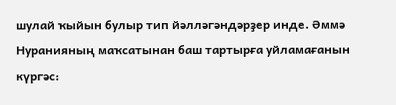шулай ҡыйын булыр тип йәлләгәндәрҙер инде. Әммә Нуранияның маҡсатынан баш тартырға уйламағанын күргәс: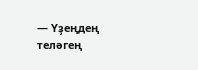— Үҙеңдең теләгең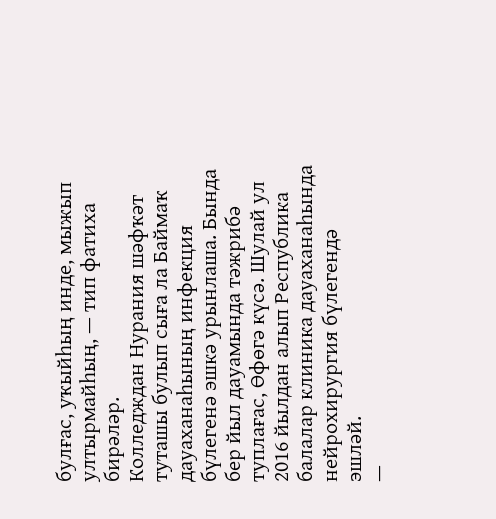булғас, уҡыйһың инде, мыжып ултырмайһың, — тип фатиха бирәләр.
Колледждан Нурания шәфҡәт туташы булып сыға ла Баймаҡ дауаханаһының инфекция бүлегенә эшкә урынлаша. Бында бер йыл дауамында тәжрибә туплағас, Өфөгә күсә. Шулай ул 2016 йылдан алып Республика балалар клиника дауаханаһында нейрохирургия бүлегендә эшләй.
—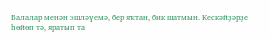Балалар менән эшләүемә, бер яҡтан, бик шатмын. Кескәйҙәрҙе һөйөп тә, яратып та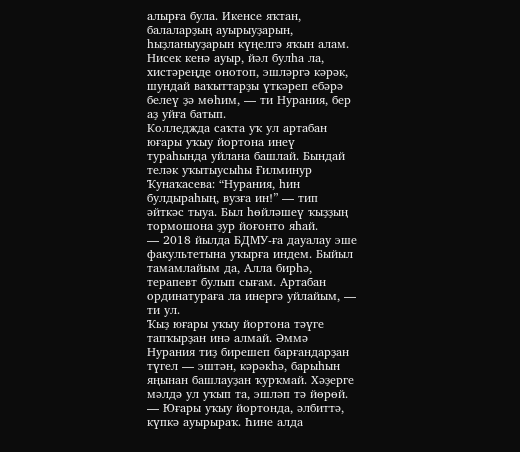алырға була. Икенсе яҡтан, балаларҙың ауырыуҙарын, һыҙланыуҙарын күңелгә яҡын алам. Нисек кенә ауыр, йәл булһа ла, хистәреңде онотоп, эшләргә кәрәк, шундай ваҡыттарҙы үткәреп ебәрә белеү ҙә мөһим, — ти Нурания, бер аҙ уйға батып.
Колледжда саҡта уҡ ул артабан юғары уҡыу йортона инеү тураһында уйлана башлай. Бындай теләк уҡытыусыһы Ғилминур Ҡунаҡасева: “Нурания, һин булдыраһың, вузға ин!” — тип әйткәс тыуа. Был һөйләшеү ҡыҙҙың тормошона ҙур йоғонто яһай.
— 2018 йылда БДМУ-ға дауалау эше факультетына уҡырға индем. Быйыл тамамлайым да, Алла бирһә, терапевт булып сығам. Артабан ординатураға ла инергә уйлайым, — ти ул.
Ҡыҙ юғары уҡыу йортона тәүге тапҡырҙан инә алмай. Әммә Нурания тиҙ бирешеп барғандарҙан түгел — эштән, кәрәкһә, барыһын яңынан башлауҙан ҡурҡмай. Хәҙерге мәлдә ул уҡып та, эшләп тә йөрөй.
— Юғары уҡыу йортонда, әлбиттә, күпкә ауырыраҡ. Һине алда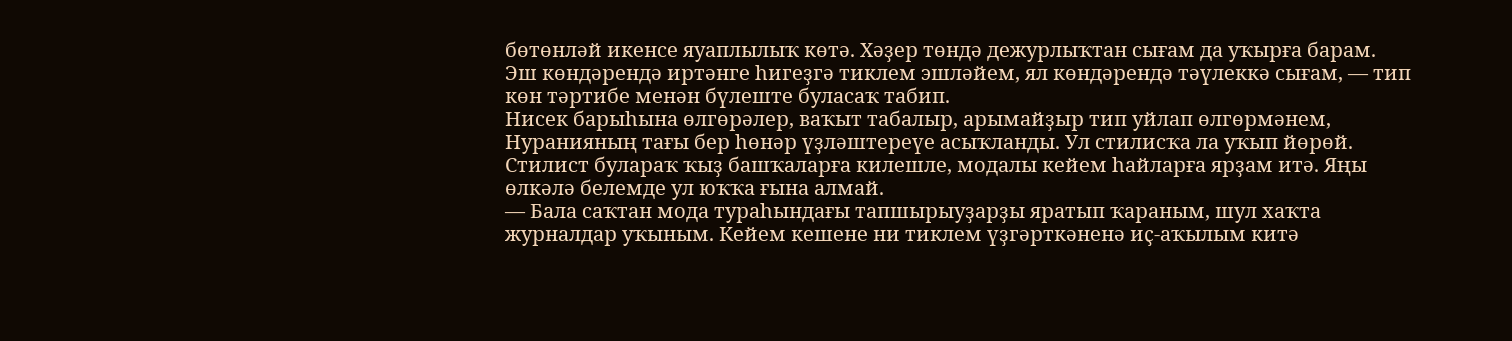бөтөнләй икенсе яуаплылыҡ көтә. Хәҙер төндә дежурлыҡтан сығам да уҡырға барам. Эш көндәрендә иртәнге һигеҙгә тиклем эшләйем, ял көндәрендә тәүлеккә сығам, — тип көн тәртибе менән бүлеште буласаҡ табип.
Нисек барыһына өлгөрәлер, ваҡыт табалыр, арымайҙыр тип уйлап өлгөрмәнем, Нуранияның тағы бер һөнәр үҙләштереүе асыҡланды. Ул стилисҡа ла уҡып йөрөй. Стилист булараҡ ҡыҙ башҡаларға килешле, модалы кейем һайларға ярҙам итә. Яңы өлкәлә белемде ул юҡҡа ғына алмай.
— Бала саҡтан мода тураһындағы тапшырыуҙарҙы яратып ҡараным, шул хаҡта журналдар уҡыным. Кейем кешене ни тиклем үҙгәрткәненә иҫ-аҡылым китә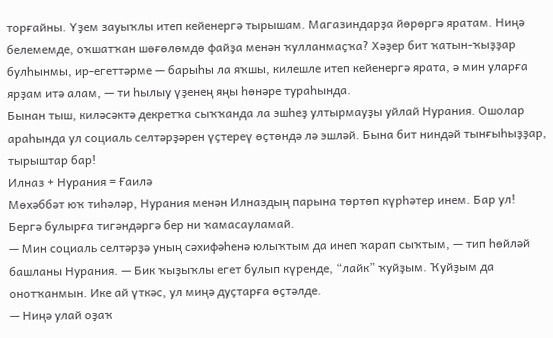торғайны. Үҙем зауыҡлы итеп кейенергә тырышам. Магазиндарҙа йөрөргә яратам. Ниңә белемемде, оҡшатҡан шөғөлөмдө файҙа менән ҡулланмаҫҡа? Хәҙер бит ҡатын-ҡыҙҙар булһынмы, ир-егеттәрме — барыһы ла яҡшы, килешле итеп кейенергә ярата, ә мин уларға ярҙам итә алам, — ти һылыу үҙенең яңы һөнәре тураһында.
Бынан тыш, киләсәктә декретҡа сыҡҡанда ла эшһеҙ ултырмауҙы уйлай Нурания. Ошолар араһында ул социаль селтәрҙәрен үҫтереү өҫтөндә лә эшләй. Бына бит ниндәй тынғыһыҙҙар, тырыштар бар!
Илназ + Нурания = Ғаилә
Мөхәббәт юҡ тиһәләр, Нурания менән Илназдың парына төртөп күрһәтер инем. Бар ул! Бергә булырға тигәндәргә бер ни ҡамасауламай.
— Мин социаль селтәрҙә уның сәхифәһенә юлыҡтым да инеп ҡарап сыҡтым, — тип һөйләй башланы Нурания. — Бик ҡыҙыҡлы егет булып күренде, “лайк” ҡуйҙым. Ҡуйҙым да онотҡанмын. Ике ай үткәс, ул миңә дуҫтарға өҫтәлде.
— Ниңә улай оҙаҡ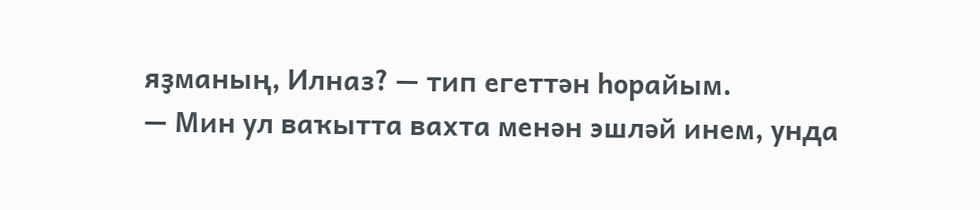яҙманың, Илназ? — тип егеттән һорайым.
— Мин ул ваҡытта вахта менән эшләй инем, унда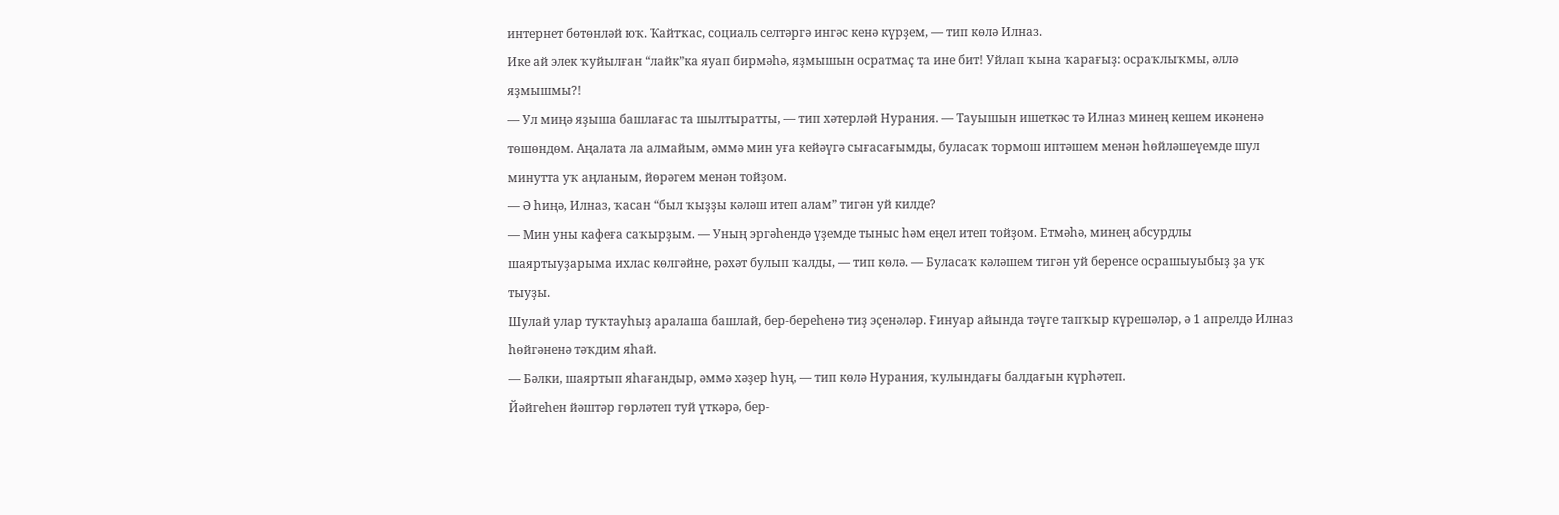интернет бөтөнләй юҡ. Ҡайтҡас, социаль селтәргә ингәс кенә күрҙем, — тип көлә Илназ.
Ике ай элек ҡуйылған “лайк”ка яуап бирмәһә, яҙмышын осратмаҫ та ине бит! Уйлап ҡына ҡарағыҙ: осраҡлыҡмы, әллә яҙмышмы?!
— Ул миңә яҙыша башлағас та шылтыратты, — тип хәтерләй Нурания. — Тауышын ишеткәс тә Илназ минең кешем икәненә төшөндөм. Аңалата ла алмайым, әммә мин уға кейәүгә сығасағымды, буласаҡ тормош иптәшем менән һөйләшеүемде шул минутта уҡ аңланым, йөрәгем менән тойҙом.
— Ә һиңә, Илназ, ҡасан “был ҡыҙҙы кәләш итеп алам” тигән уй килде?
— Мин уны кафеға саҡырҙым. — Уның эргәһендә үҙемде тыныс һәм еңел итеп тойҙом. Етмәһә, минең абсурдлы шаяртыуҙарыма ихлас көлгәйне, рәхәт булып ҡалды, — тип көлә. — Буласаҡ кәләшем тигән уй беренсе осрашыуыбыҙ ҙа уҡ тыуҙы.
Шулай улар туҡтауһыҙ аралаша башлай, бер-береһенә тиҙ эҫенәләр. Ғинуар айында тәүге тапҡыр күрешәләр, ә 1 апрелдә Илназ һөйгәненә тәҡдим яһай.
— Бәлки, шаяртып яһағандыр, әммә хәҙер һуң, — тип көлә Нурания, ҡулындағы балдағын күрһәтеп.
Йәйгеһен йәштәр гөрләтеп туй үткәрә, бер-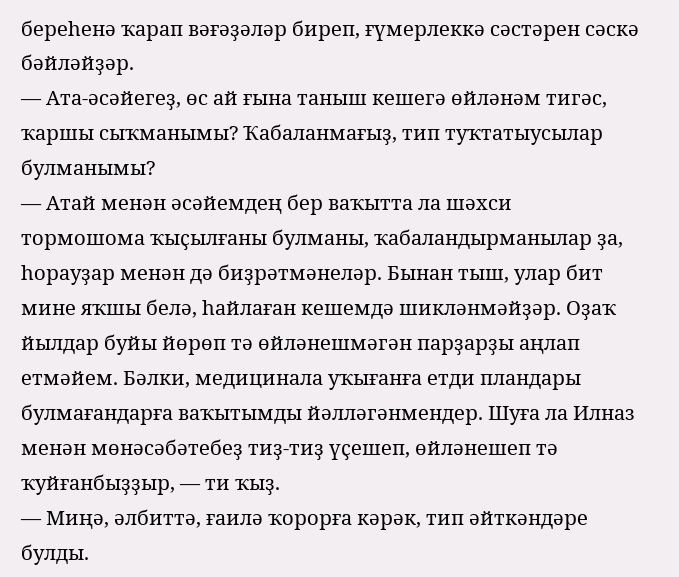береһенә ҡарап вәғәҙәләр биреп, ғүмерлеккә сәстәрен сәскә бәйләйҙәр.
— Ата-әсәйегеҙ, өс ай ғына таныш кешегә өйләнәм тигәс, ҡаршы сыҡманымы? Ҡабаланмағыҙ, тип туҡтатыусылар булманымы?
— Атай менән әсәйемдең бер ваҡытта ла шәхси тормошома ҡыҫылғаны булманы, ҡабаландырманылар ҙа, һорауҙар менән дә биҙрәтмәнеләр. Бынан тыш, улар бит мине яҡшы белә, һайлаған кешемдә шикләнмәйҙәр. Оҙаҡ йылдар буйы йөрөп тә өйләнешмәгән парҙарҙы аңлап етмәйем. Бәлки, медицинала уҡығанға етди пландары булмағандарға ваҡытымды йәлләгәнмендер. Шуға ла Илназ менән мөнәсәбәтебеҙ тиҙ-тиҙ үҫешеп, өйләнешеп тә ҡуйғанбыҙҙыр, — ти ҡыҙ.
— Миңә, әлбиттә, ғаилә ҡорорға кәрәк, тип әйткәндәре булды.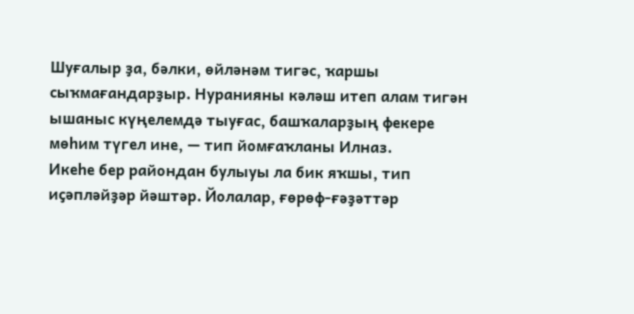Шуғалыр ҙа, бәлки, өйләнәм тигәс, ҡаршы сыҡмағандарҙыр. Нуранияны кәләш итеп алам тигән ышаныс күңелемдә тыуғас, башҡаларҙың фекере мөһим түгел ине, — тип йомғаҡланы Илназ.
Икеһе бер райондан булыуы ла бик яҡшы, тип иҫәпләйҙәр йәштәр. Йолалар, ғөрөф-ғәҙәттәр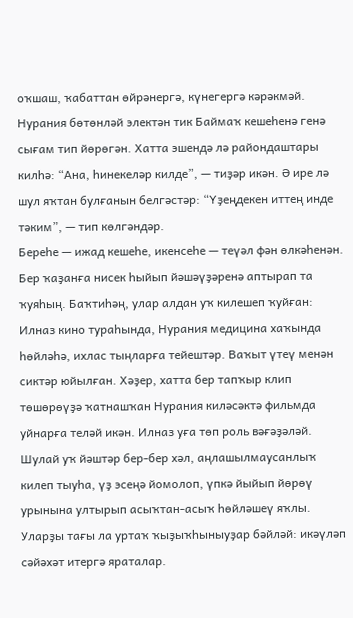оҡшаш, ҡабаттан өйрәнергә, күнегергә кәрәкмәй. Нурания бөтөнләй электән тик Баймаҡ кешеһенә генә сығам тип йөрөгән. Хатта эшендә лә райондаштары килһә: “Ана, һинекеләр килде”, — тиҙәр икән. Ә ире лә шул яҡтан булғанын белгәстәр: “Үҙеңдекен иттең инде тәким”, — тип көлгәндәр.
Береһе — ижад кешеһе, икенсеһе — теүәл фән өлкәһенән. Бер ҡаҙанға нисек һыйып йәшәүҙәренә аптырап та ҡуяһың. Баҡтиһәң, улар алдан уҡ килешеп ҡуйған: Илназ кино тураһында, Нурания медицина хаҡында һөйләһә, ихлас тыңларға тейештәр. Ваҡыт үтеү менән сиктәр юйылған. Хәҙер, хатта бер тапҡыр клип төшөрөүҙә ҡатнашҡан Нурания киләсәктә фильмда уйнарға теләй икән. Илназ уға төп роль вәғәҙәләй. Шулай уҡ йәштәр бер-бер хәл, аңлашылмаусанлыҡ килеп тыуһа, үҙ эсеңә йомолоп, үпкә йыйып йөрөү урынына ултырып асыҡтан-асыҡ һөйләшеү яҡлы. Уларҙы тағы ла уртаҡ ҡыҙыҡһыныуҙар бәйләй: икәүләп сәйәхәт итергә яраталар.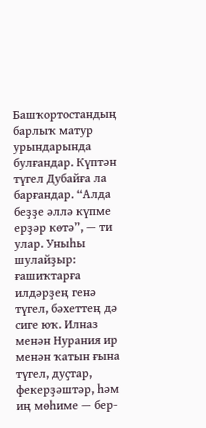Башҡортостандың барлыҡ матур урындарында булғандар. Күптән түгел Дубайға ла барғандар. “Алда беҙҙе әллә күпме ерҙәр көтә”, — ти улар. Уныһы шулайҙыр: ғашиҡтарға илдәрҙең генә түгел, бәхеттең дә сиге юҡ. Илназ менән Нурания ир менән ҡатын ғына түгел, дуҫтар, фекерҙәштәр, һәм иң мөһиме — бер-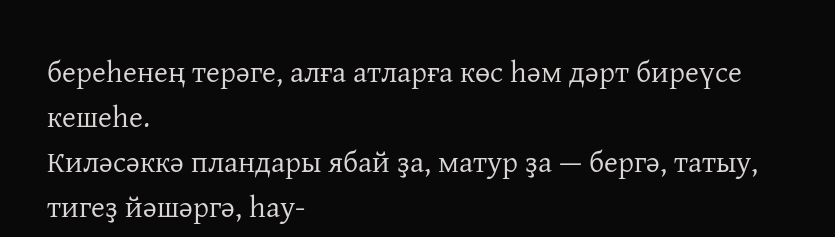береһенең терәге, алға атларға көс һәм дәрт биреүсе кешеһе.
Киләсәккә пландары ябай ҙа, матур ҙа — бергә, татыу, тигеҙ йәшәргә, һау-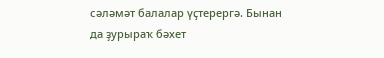сәләмәт балалар үҫтерергә. Бынан да ҙурыраҡ бәхет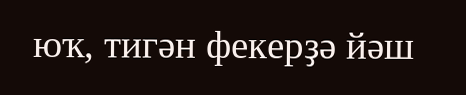юҡ, тигән фекерҙә йәш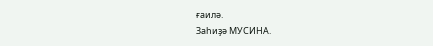ғаилә.
Заһиҙә МУСИНА.